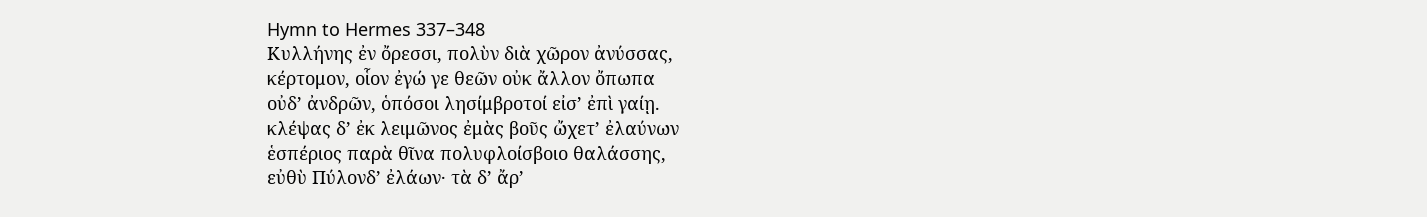Hymn to Hermes 337–348
Κυλλήνης ἐν ὄρεσσι, πολὺν διὰ χῶρον ἀνύσσας,
κέρτομον, οἷον ἐγώ γε θεῶν οὐκ ἄλλον ὄπωπα
οὐδʼ ἀνδρῶν, ὁπόσοι λησίμβροτοί εἰσʼ ἐπὶ γαίῃ.
κλέψας δʼ ἐκ λειμῶνος ἐμὰς βοῦς ὤχετʼ ἐλαύνων
ἑσπέριος παρὰ θῖνα πολυφλοίσβοιο θαλάσσης,
εὐθὺ Πύλονδʼ ἐλάων· τὰ δʼ ἄρʼ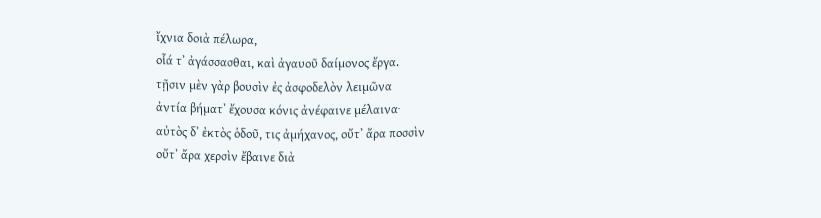ἴχνια δοιὰ πέλωρα,
οἷά τʼ ἀγάσσασθαι, καὶ ἀγαυοῦ δαίμονος ἔργα.
τῇσιν μὲν γὰρ βουσὶν ἐς ἀσφοδελὸν λειμῶνα
ἀντία βήματʼ ἔχουσα κόνις ἀνέφαινε μέλαινα·
αὐτὸς δʼ ἐκτὸς ὁδοῦ, τις ἀμήχανος, οὔτʼ ἄρα ποσσὶν
οὔτʼ ἄρα χερσὶν ἔβαινε διὰ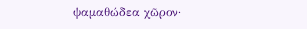ψαμαθώδεα χῶρον·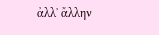ἀλλʼ ἄλλην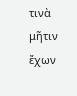τινὰ μῆτιν ἔχων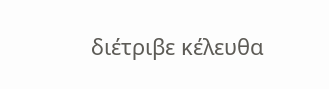διέτριβε κέλευθα